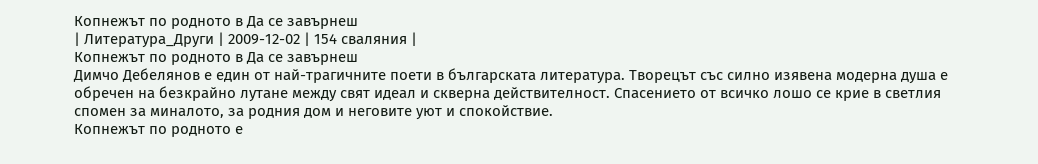Копнежът по родното в Да се завърнеш
| Литература_Други | 2009-12-02 | 154 сваляния |
Копнежът по родното в Да се завърнеш
Димчо Дебелянов е един от най-трагичните поети в българската литература. Творецът със силно изявена модерна душа е обречен на безкрайно лутане между свят идеал и скверна действителност. Спасението от всичко лошо се крие в светлия спомен за миналото, за родния дом и неговите уют и спокойствие.
Копнежът по родното е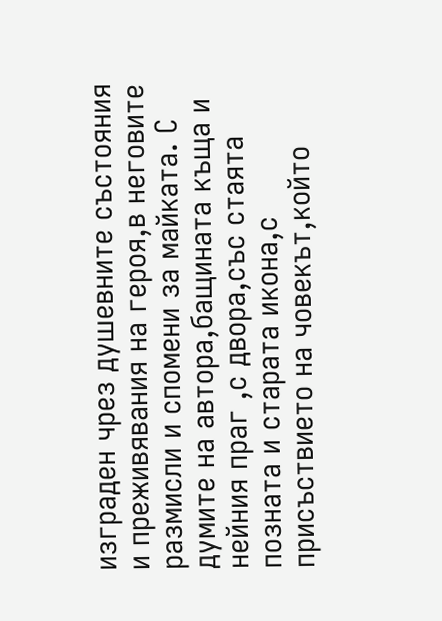изграден чрез душевните състояния и преживявания на героя,в неговите размисли и спомени за майката. С думите на автора,бащината къща и нейния праг ,с двора,със стаята позната и старата икона,с присъствието на човекът,който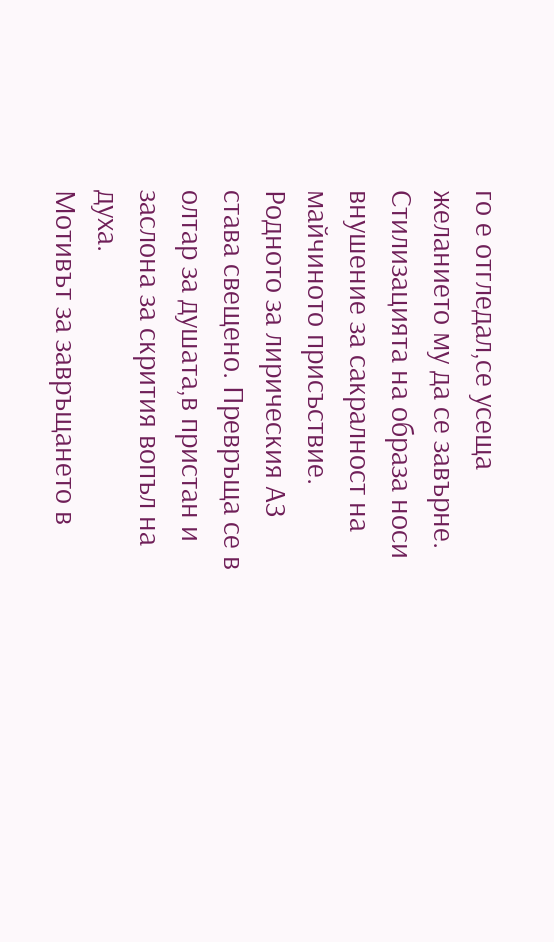го е отгледал,се усеща желанието му да се завърне. Стилизацията на образа носи внушение за сакралност на майчиното присъствие. Родното за лирическия АЗ става свещено. Превръща се в олтар за душата,в пристан и заслона за скрития вопъл на духа.
Мотивът за завръщането в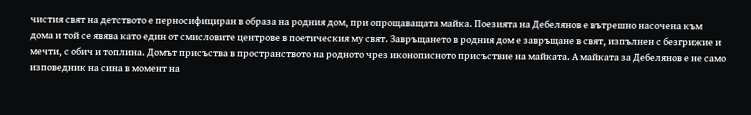чистия свят на детството е перносифициран в образа на родния дом, при опрощаващата майка. Поезията на Дебелянов е вътрешно насочена към дома и той се явява като един от смисловите центрове в поетическия му свят. Завръщането в родния дом е завръщане в свят, изпълнен с безгрижие и мечти, с обич и топлина. Домът присъства в пространството на родното чрез иконописното присъствие на майката. А майката за Дебелянов е не само изповедник на сина в момент на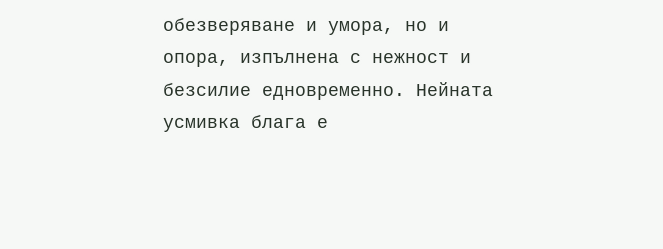обезверяване и умора, но и опора, изпълнена с нежност и безсилие едновременно. Нейната усмивка блага е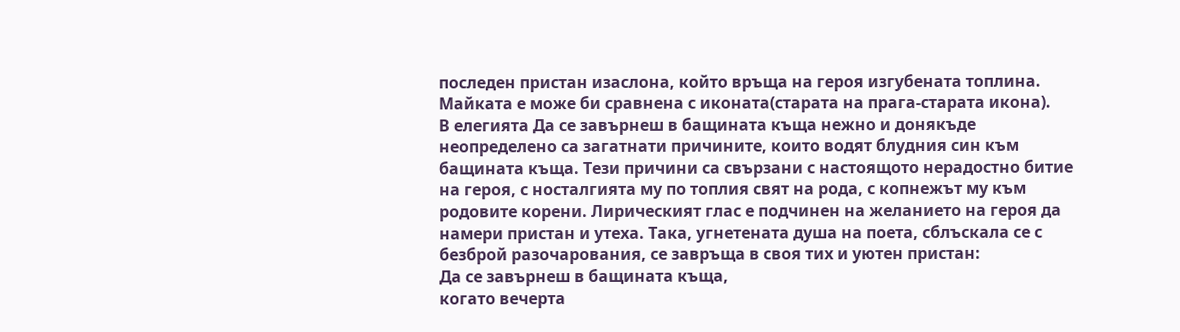последен пристан изаслона, който връща на героя изгубената топлина. Майката е може би сравнена с иконата(старата на прага-старата икона).
В елегията Да се завърнеш в бащината къща нежно и донякъде неопределено са загатнати причините, които водят блудния син към бащината къща. Тези причини са свързани с настоящото нерадостно битие на героя, с носталгията му по топлия свят на рода, с копнежът му към родовите корени. Лирическият глас е подчинен на желанието на героя да намери пристан и утеха. Така, угнетената душа на поета, сблъскала се с безброй разочарования, се завръща в своя тих и уютен пристан:
Да се завърнеш в бащината къща,
когато вечерта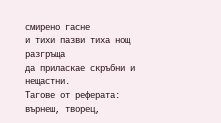смирено гасне
и тихи пазви тиха нощ разгръща
да приласкае скръбни и нещастни.
Тагове от реферата: върнеш, творец,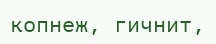копнеж, гичнит,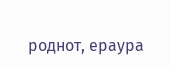роднот, ераура